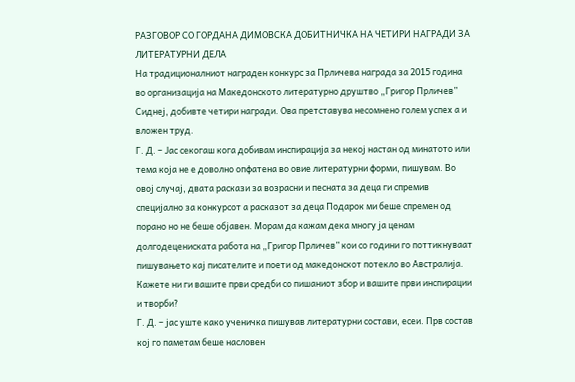РАЗГОВОР СО ГОРДАНА ДИМОВСКА ДОБИТНИЧКА НА ЧЕТИРИ НАГРАДИ ЗА ЛИТЕРАТУРНИ ДЕЛА
На традиционалниот награден конкурс за Прличева награда за 2015 година во организација на Македонското литературно друштво „Григор Прличев” Сиднеј, добивте четири награди. Ова претставува несомнено голем успех а и вложен труд.
Г. Д. – Јас секогаш кога добивам инспирација за некој настан од минатото или тема која не е доволно опфатена во овие литературни форми, пишувам. Во овој случај, двата раскази за возрасни и песната за деца ги спремив специјално за конкурсот а расказот за деца Подарок ми беше спремен од порано но не беше објавен. Морам да кажам дека многу ја ценам долгодецениската работа на „Григор Прличев” кои со години го поттикнуваат пишувањето кај писателите и поети од македонскот потекло во Австралија.
Кажете ни ги вашите први средби со пишаниот збор и вашите први инспирации и творби?
Г. Д. – јас уште како ученичка пишував литературни состави, есеи. Прв состав кој го паметам беше насловен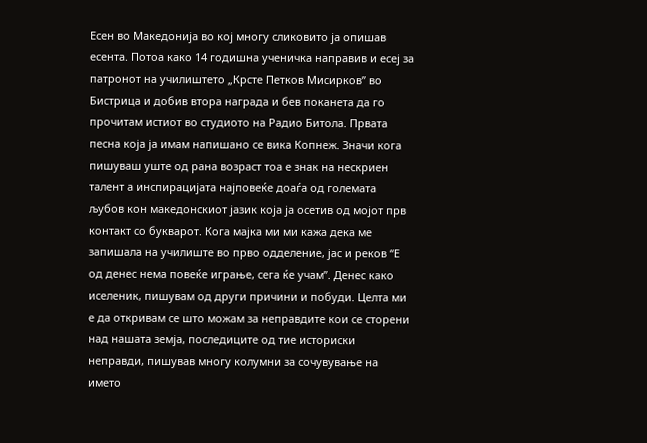Есен во Македонија во кој многу сликовито ја опишав есента. Потоа како 14 годишна ученичка направив и есеј за патронот на училиштето „Крсте Петков Мисирков” во Бистрица и добив втора награда и бев поканета да го прочитам истиот во студиото на Радио Битола. Првата песна која ја имам напишано се вика Копнеж. Значи кога пишуваш уште од рана возраст тоа е знак на нескриен талент а инспирацијата најповеќе доаѓа од големата љубов кон македонскиот јазик која ја осетив од мојот прв контакт со букварот. Кога мајка ми ми кажа дека ме запишала на училиште во прво одделение, јас и реков “Е од денес нема повеќе играње, сега ќе учам”. Денес како иселеник, пишувам од други причини и побуди. Целта ми е да откривам се што можам за неправдите кои се сторени над нашата земја, последиците од тие историски неправди, пишував многу колумни за сочувување на името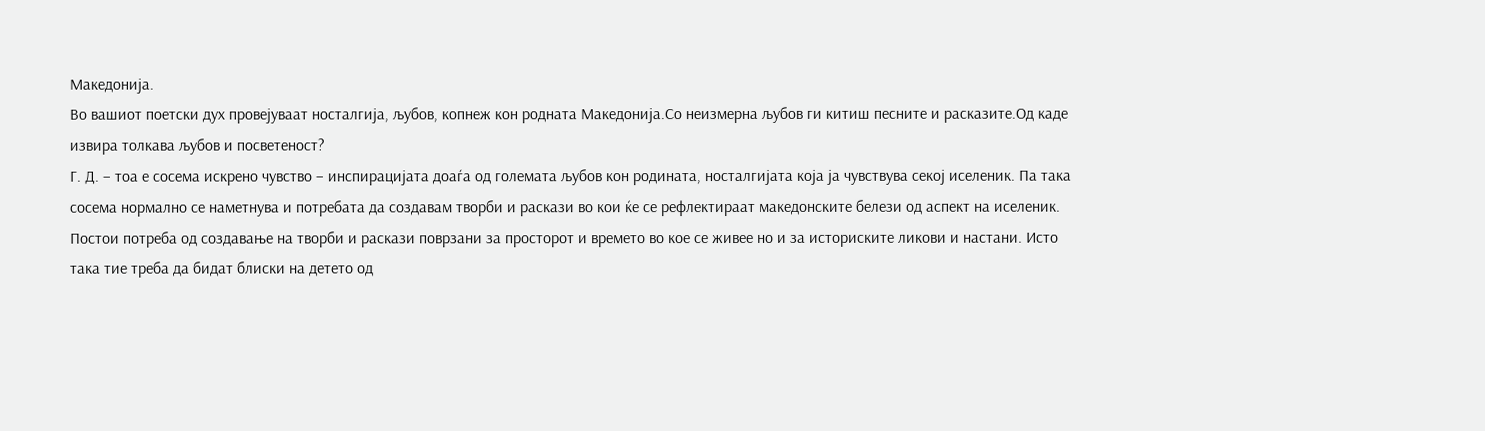Македонија.
Во вашиот поетски дух провејуваат носталгија, љубов, копнеж кон родната Македонија.Со неизмерна љубов ги китиш песните и расказите.Од каде извира толкава љубов и посветеност?
Г. Д. – тоа е сосема искрено чувство – инспирацијата доаѓа од големата љубов кон родината, носталгијата која ја чувствува секој иселеник. Па така сосема нормално се наметнува и потребата да создавам творби и раскази во кои ќе се рефлектираат македонските белези од аспект на иселеник. Постои потреба од создавање на творби и раскази поврзани за просторот и времето во кое се живее но и за историските ликови и настани. Исто така тие треба да бидат блиски на детето од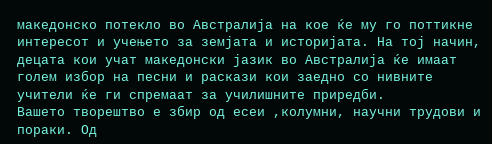македонско потекло во Австралија на кое ќе му го поттикне интересот и учењето за земјата и историјата. На тој начин, децата кои учат македонски јазик во Австралија ќе имаат голем избор на песни и раскази кои заедно со нивните учители ќе ги спремаат за училишните приредби.
Вашето творештво е збир од есеи ,колумни, научни трудови и пораки. Од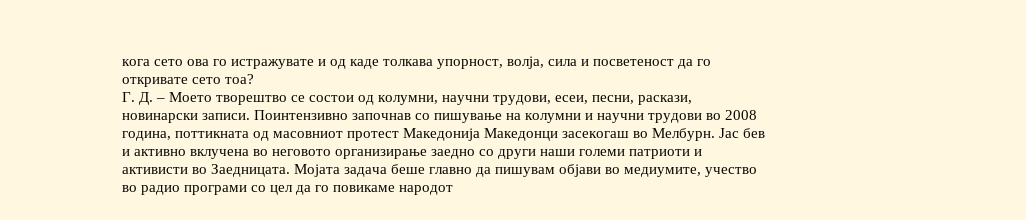кога сето ова го истражувате и од каде толкава упорност, волја, сила и посветеност да го откривате сето тоа?
Г. Д. – Моето творештво се состои од колумни, научни трудови, есеи, песни, раскази, новинарски записи. Поинтензивно започнав со пишување на колумни и научни трудови во 2008 година, поттикната од масовниот протест Македонија Македонци засекогаш во Мелбурн. Јас бев и активно вклучена во неговото организирање заедно со други наши големи патриоти и активисти во Заедницата. Мојата задача беше главно да пишувам објави во медиумите, учество во радио програми со цел да го повикаме народот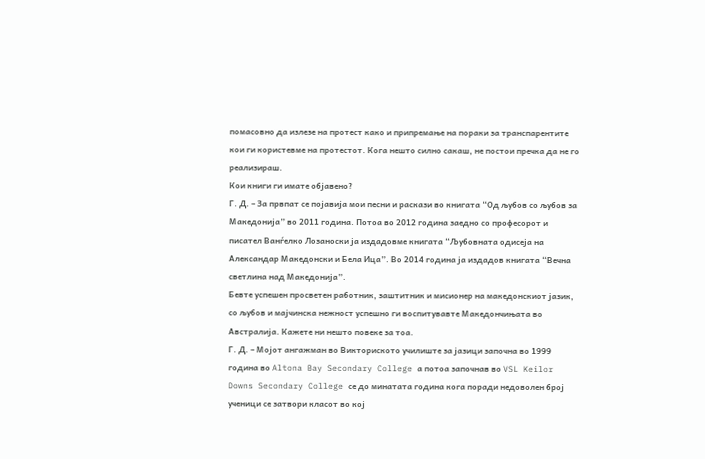помасовно да излезе на протест како и припремање на пораки за транспарентите кои ги користевме на протестот. Кога нешто силно сакаш, не постои пречка да не го реализираш.
Кои книги ги имате објавено?
Г. Д. – За првпат се појавија мои песни и раскази во книгата “Од љубов со љубов за Македонија” во 2011 година. Потоа во 2012 година заедно со професорот и писател Ванѓелко Лозаноски ја издадoвме книгата “Љубовната одисеја на Александар Македонски и Бела Ица”. Во 2014 година ја издадов книгата “Вечна светлина над Македонија”.
Бевте успешен просветен работник, заштитник и мисионер на македонскиот јазик, со љубов и мајчинска нежност успешно ги воспитувавте Македончињата во Австралија. Кажете ни нешто повеке за тоа.
Г. Д. – Мојот ангажман во Викториското училиште за јазици започна во 1999 година во Altona Bay Secondary College а потоа започнав во VSL Keilor Downs Secondary College се до минатата година кога поради недоволен број ученици се затвори класот во кој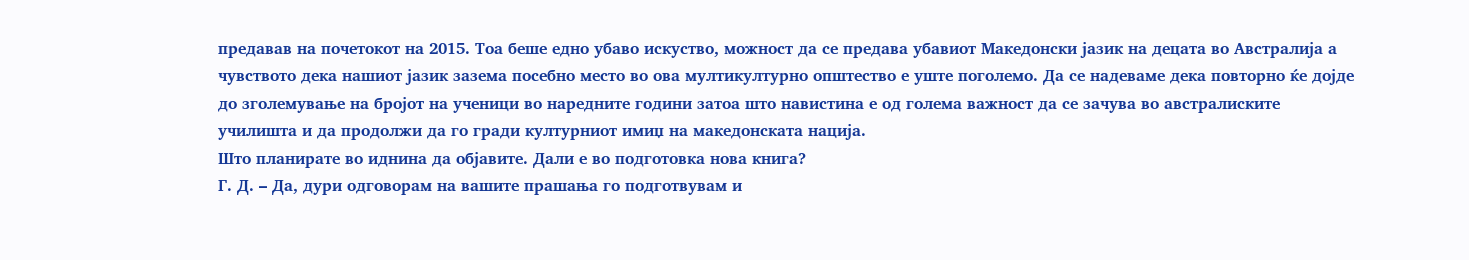предавав на почетокот на 2015. Тоа беше едно убаво искуство, можност да се предава убавиот Македонски јазик на децата во Австралија а чувството дека нашиот јазик зазема посебно место во ова мултикултурно општество е уште поголемо. Да се надеваме дека повторно ќе дојде до зголемување на бројот на ученици во наредните години затоа што навистина е од голема важност да се зачува во австралиските училишта и да продолжи да го гради културниот имиџ на македонската нација.
Што планирате во иднина да објавите. Дали е во подготовка нова книга?
Г. Д. – Да, дури одговорам на вашите прашања го подготвувам и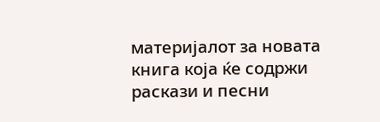материјалот за новата книга која ќе содржи раскази и песни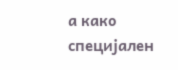а како специјален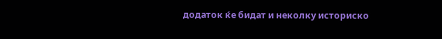додаток ќе бидат и неколку историско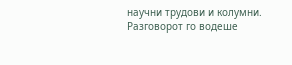научни трудови и колумни.
Разговорот го водеше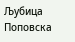Љубица Поповска